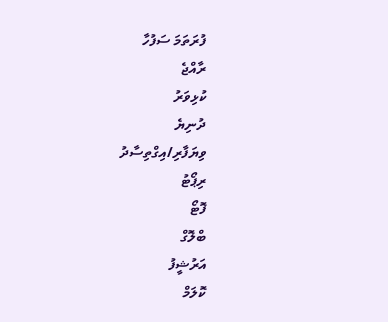ފުރަތަމަ ސަފުހާ
ރާއްޖެ
ކުޅިވަރު
ދުނިޔެ
ވިޔަފާރި/އިގްތިސާދު
ރިޕޯޓު
ފޮޓޯ
ބްލޮގް
އަރުޝީފު
ކޮލަމް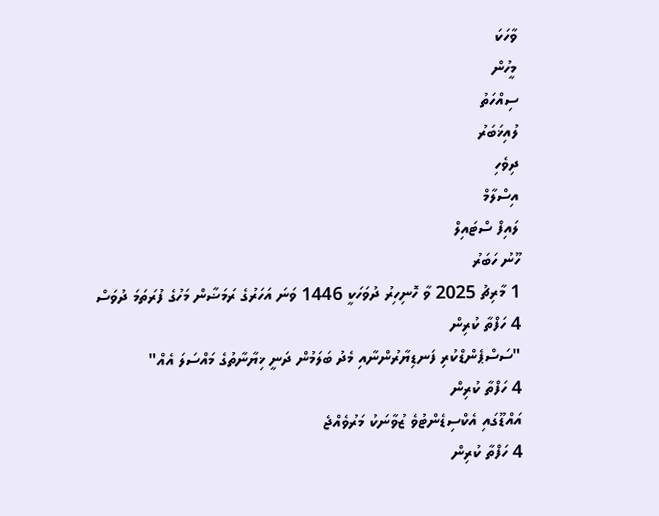ވާހަކަ
މީހުން
ސިއްހަތު
ލުއިޚަބަރު
ދިވެހި
އިސްލާމް
ލައިފް ސްޓައިލް
ހޫނު ހަބަރު
1 މާރިޗު 2025 ވާ ހޮނިހިރު ދުވަހަކީ 1446 ވަނަ އަހަރުގެ ރަމަޟާން މަހުގެ ފުރަތަމަ ދުވަސް
4 ހަފްތާ ކުރިން
"ސަސްޕެންޑްކުރި ފަނޑިޔާރުންނާއި މެދު ބަލަމުން ދަނީ ޚިޔާނާތުގެ މައްސަލަ އެއް"
4 ހަފްތާ ކުރިން
އައްޑޫގައި އެކްސިޑެންޓުވެ ޒުވާނަކު މަރުވެއްޖެ
4 ހަފްތާ ކުރިން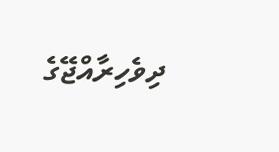ދިވެހިރާއްޖޭގެ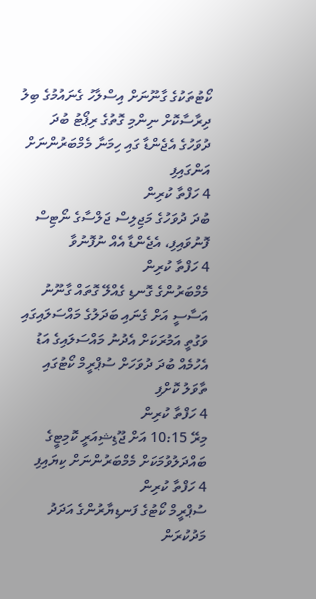ކޯޓުތަކުގެ ގާނޫނަށް އިސްލާހު ގެނައުމުގެ ބިލު ދިރާސާކޮށް ނިންމި ގޮތުގެ ރިޕޯޓު ބުދަ ދުވަހުގެ އެޖެންޑާ ގައި ހިމަނާ މެމްބަރުންނަށް އަންގައިފި
4 ހަފްތާ ކުރިން
ބުދަ ދުވަހުގެ މަޖިލިސް ޖަލްސާގެ ނޯޓިސް ފޮނުވައިފި، އެޖެންޑާ އެއް ނުފޮނުވާ
4 ހަފްތާ ކުރިން
މެމްބަރުންގެ ގޮނޑި ގެއްލޭ ގޮތައް ގާނޫނު އަސާސީ އަށް ގެނައި ބަދަލުގެ މައްސަލައިގައި ވަގުތީ އަމުރަކަށް އެދުނު މައްސަލައިގެ އަޑު އެހުމެއް ބުދަ ދުވަހަށް ސުޕްރީމް ކޯޓުގައި ތާވަލު ކޮށްފި
4 ހަފްތާ ކުރިން
މިރޭ 10:15 އަށް ޖޫޑިޝިއަރީ ކޮމިޓީގެ ބައްދަލުވުމަކަށް މެމްބަރުންނަށް ކިޔައިފި
4 ހަފްތާ ކުރިން
ސުޕްރީމް ކޯޓުގެ ފަނޑިޔާރުންގެ އަދަދު މަދުކުރަން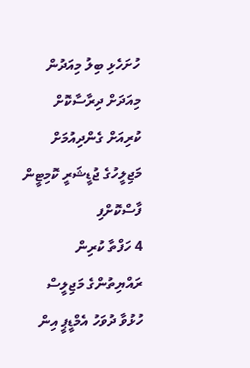ހުށަހެޅި ބިލު މިއަދުން މިއަދަށް ދިރާސާކޮށް ކުރިއަށް ގެންދިއުމަށް މަޖިލީހުގެ ޖުޑީޝަރީ ކޮމިޓީން ފާސްކޮށްފި
4 ހަފްތާ ކުރިން
ރައްޔިތުންގެ މަޖިލީސް ހުޅުވާ ދުވަހު އެމްޑީޕީ އިން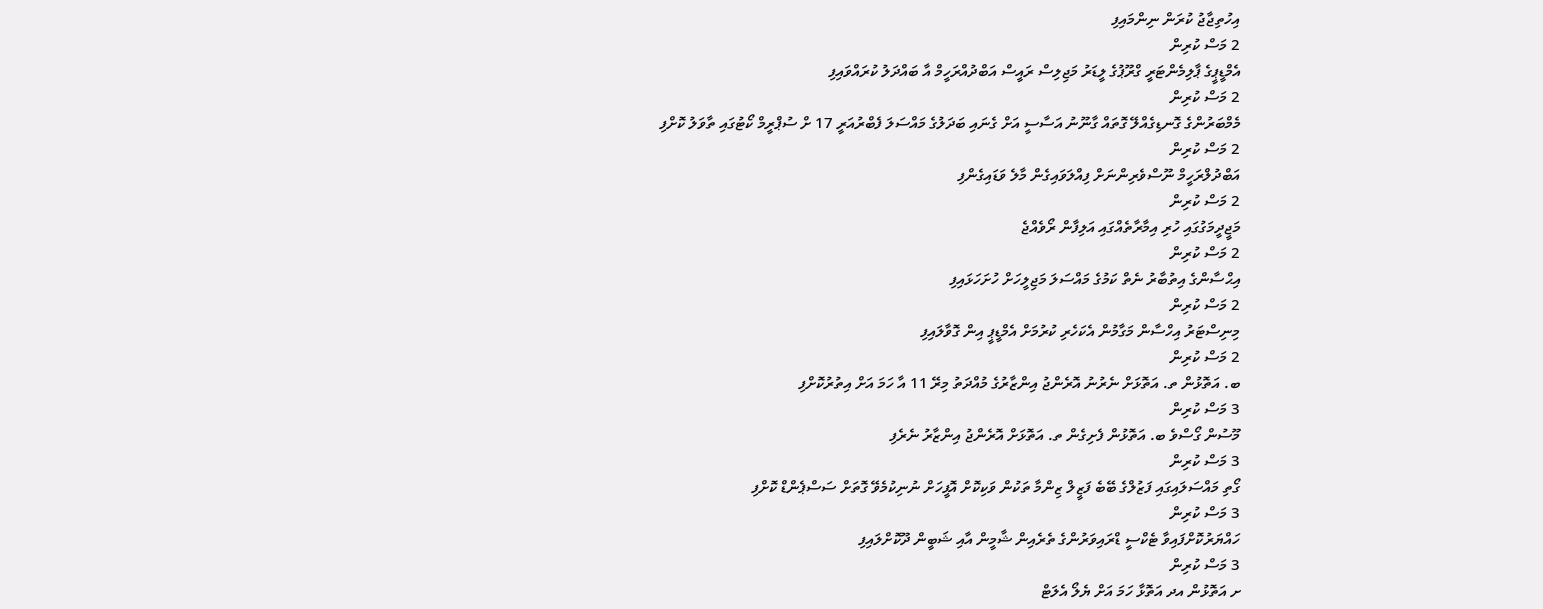އިހުތިޖާޖު ކުރަން ނިންމައިފި
2 މަސް ކުރިން
އެމްޑީޕީގެ ޕާލިމެންޓަރީ ގްރޫޕުގެ ލީޑަރު މަޖިލިސް ރައީސް އަބްދުއްރަހީމް އާ ބައްދަލު ކުރައްވައިފި
2 މަސް ކުރިން
މެމްބަރުންގެ ގޮނޑިގެއްލޭ ގޮތައް ގާނޫނު އަސާސީ އަށް ގެނައި ބަދަލުގެ މައްސަލަ ފެބްރުއަރީ 17 ށް ސުޕްރީމް ކޯޓުގައި ތާވަލު ކޮށްފި
2 މަސް ކުރިން
އަބްދުލްރަހީމް ނޫސްވެރިންނަށް ފިއްލަވައިގެން މާލެ ވަޑައިގެންފި
2 މަސް ކުރިން
މަޖީދީމަގުގައި ހުރި އިމާރާތެއްގައި އަލިފާން ރޯވެއްޖެ
2 މަސް ކުރިން
އިޙްސާންގެ އިތުބާރު ނެތް ކަމުގެ މައްސަލަ މަޖިލީހަށް ހުށަހަޅައިފި
2 މަސް ކުރިން
މިނިސްޓަރު އިހްސާން މަގާމުން އެކަހެރި ކުރުމަށް އެމްޑީޕީ އިން ގޮވާލައިފި
2 މަސް ކުރިން
ބ. އަތޮޅުން ތ. އަތޮޅަށް ނެރުނު އޮރެންޖު އިންޒާރުގެ މުއްދަތު މިރޭ 11 އާ ހަމަ އަށް އިތުރުކޮށްފި
3 މަސް ކުރިން
މޫސުން ގޯސްވެ ބ. އަތޮޅުން ފެށިގެން ތ. އަތޮޅަށް އޮރެންޖު އިންޒާރު ނެރެފި
3 މަސް ކުރިން
ގޯތި މައްސަލައިގައި ފަޒުލްގެ ބޭބެ ފަޒީލް ޒިންމާ ތަކުން ވަކިކޮށް އޮފީހަށް ނުނިކުމެވޭ ގޮތަށް ސަސްޕެންޑް ކޮށްފި
3 މަސް ކުރިން
ހައްޔަރުކޮށްފައިވާ ޓެކްސީ ޑްރައިވަރުންގެ ތެރެއިން ޝާމީން އާއި ޝަބީން ދޫކޮށްލައިފި
3 މަސް ކުރިން
ށ އަތޮޅުން އދ އަތޮޅާ ހަމަ އަށް ޔެލޯ އެލަޓް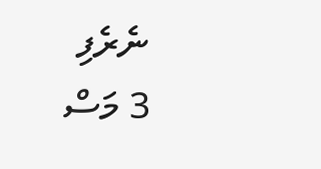ނެރެފި
3 މަސް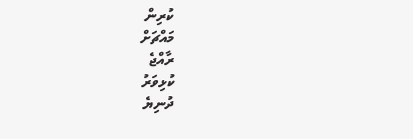ކުރިން
މައްޗަށް
ރާއްޖެ
ކުޅިވަރު
ދުނިޔެ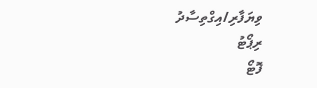ވިޔަފާރި/އިގްތިސާދު
ރިޕޯޓު
ފޮޓޯ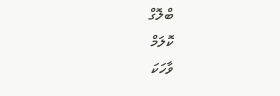ބްލޮގް
ކޮލަމް
ވާހަކަ